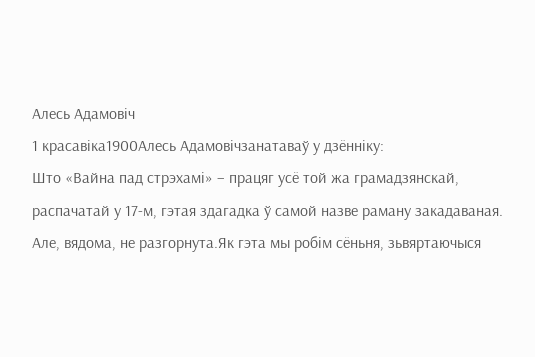Алесь Адамовіч
1 красавіка1900Алесь Адамовічзанатаваў у дзённіку:
Што «Вайна пад стрэхамі» – працяг усё той жа грамадзянскай, распачатай у 17-м, гэтая здагадка ў самой назве раману закадаваная. Але, вядома, не разгорнута.Як гэта мы робім сёньня, зьвяртаючыся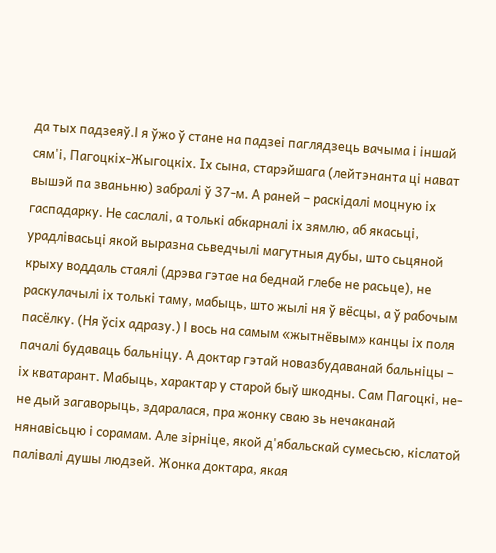да тых падзеяў.I я ўжо ў стане на падзеі паглядзець вачыма і іншай сям'і, Пагоцкіх-Жыгоцкіх. Іх сына, старэйшага (лейтэнанта ці нават вышэй па званьню) забралі ў 37-м. А раней – раскідалі моцную іх гаспадарку. Не саслалі, а толькі абкарналі іх зямлю, аб якасьці, урадлівасьці якой выразна сьведчылі магутныя дубы, што сьцяной крыху воддаль стаялі (дрэва гэтае на беднай глебе не расьце), не раскулачылі іх толькі таму, мабыць, што жылі ня ў вёсцы, а ў рабочым пасёлку. (Ня ўсіх адразу.) I вось на самым «жытнёвым» канцы іх поля пачалі будаваць бальніцу. А доктар гэтай новазбудаванай бальніцы – іх кватарант. Мабыць, характар у старой быў шкодны. Сам Пагоцкі, не-не дый загаворыць, здаралася, пра жонку сваю зь нечаканай нянавісьцю і сорамам. Але зірніце, якой д'ябальскай сумесьсю, кіслатой палівалі душы людзей. Жонка доктара, якая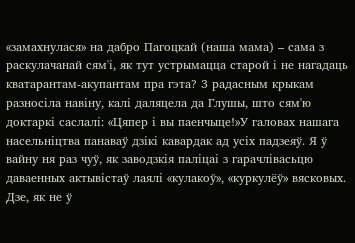«замахнулася» на дабро Пагоцкай (наша мама) – сама з раскулачанай сям'і, як тут устрымацца старой і не нагадаць кватарантам-акупантам пра гэта? 3 радасным крыкам разносіла навіну, калі даляцела да Глушы, што сям'ю доктаркі саслалі: «Цяпер і вы паенчыце!»У галовах нашага насельніцтва панаваў дзікі кавардак ад усіх падзеяў. Я ў вайну ня раз чуў, як заводзкія паліцаі з гарачлівасьцю даваенных актывістаў лаялі «кулакоў», «куркулёў» вясковых. Дзе, як не ў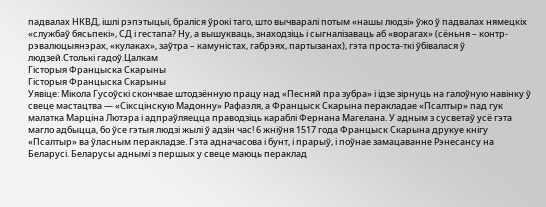падвалах НКВД, ішлі рэпэтыцыі, браліся ўрокі таго, што вычваралі потым «нашы людзі» ўжо ў падвалах нямецкіх «службаў бясьпекі», СД і гестапа? Ну, а вышукваць, знаходзіць і сыгналізаваць аб «ворагах» (сёньня – контр-рэвалюцыянэрах, «кулаках», заўтра – камуністах, габрэях, партызанах), гэта проста-ткі ўбівалася ў людзей.Столькі гадоў.Цалкам
Гісторыя Францыска Скарыны
Гісторыя Францыска Скарыны
Уявіце: Мікола Гусоўскі скончвае штодзённую працу над «Песняй пра зубра» і ідзе зірнуць на галоўную навінку ў свеце мастацтва — «Сіксцінскую Мадонну» Рафаэля, а Францыск Скарына перакладае «Псалтыр» пад гук малатка Марціна Лютэра і адпраўляецца праводзіць караблі Фернана Магелана. У адным з сусветаў усё гэта магло адбыцца, бо ўсе гэтыя людзі жылі ў адзін час! 6 жніўня 1517 года Францыск Скарына друкуе кнігу «Псалтыр» ва ўласным перакладзе. Гэта адначасова і бунт, і прарыў, і поўнае замацаванне Рэнесансу на Беларусі. Беларусы аднымі з першых у свеце маюць пераклад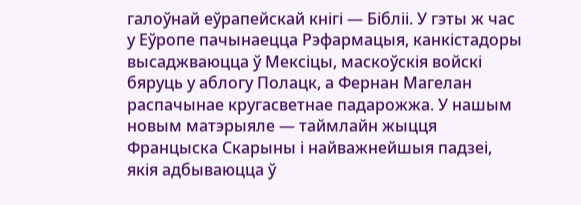галоўнай еўрапейскай кнігі — Бібліі. У гэты ж час у Еўропе пачынаецца Рэфармацыя, канкістадоры высаджваюцца ў Мексіцы, маскоўскія войскі бяруць у аблогу Полацк, а Фернан Магелан распачынае кругасветнае падарожжа. У нашым новым матэрыяле — таймлайн жыцця Францыска Скарыны і найважнейшыя падзеі, якія адбываюцца ў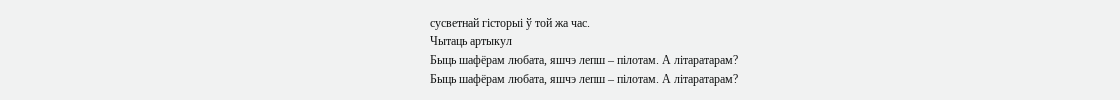сусветнай гісторыі ў той жа час.
Чытаць артыкул
Быць шафёрам любата, яшчэ лепш – пілотам. А літаратарам?
Быць шафёрам любата, яшчэ лепш – пілотам. А літаратарам?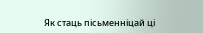Як стаць пісьменніцай ці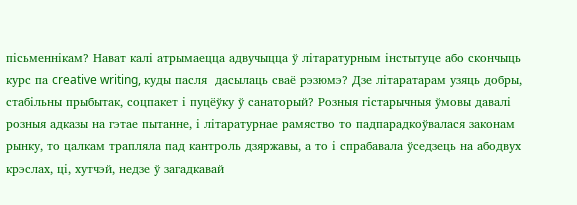пісьменнікам? Нават калі атрымаецца адвучыцца ў літаратурным інстытуце або скончыць курс па creative writing, куды пасля  дасылаць сваё рэзюмэ? Дзе літаратарам узяць добры, стабільны прыбытак, соцпакет і пуцёўку ў санаторый? Розныя гістарычныя ўмовы давалі розныя адказы на гэтае пытанне, і літаратурнае рамяство то падпарадкоўвалася законам рынку, то цалкам трапляла пад кантроль дзяржавы, а то і спрабавала ўседзець на абодвух крэслах, ці, хутчэй, недзе ў загадкавай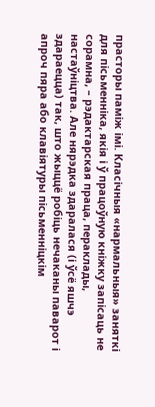прасторы паміж імі. Класічныя «нармальныя» заняткі для пісьменніка, якія і ў працоўную кніжку запісаць не сорамна, – рэдактарская праца, пераклады, настаўніцтва. Але нярэдка здаралася (і ўсё яшчэ здараецца) так, што жыццё робіць нечаканы паварот і апроч пяра або клавіятуры пісьменніцкім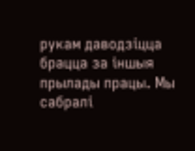рукам даводзіцца брацца за іншыя прылады працы. Мы сабралі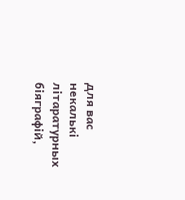для вас некалькі літаратурных біяграфій,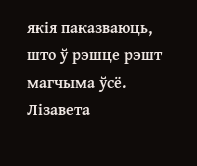якія паказваюць, што ў рэшце рэшт магчыма ўсё.
Лізавета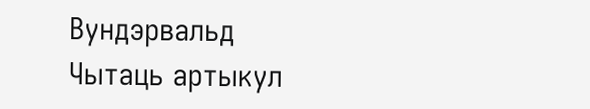Вундэрвальд
Чытаць артыкул